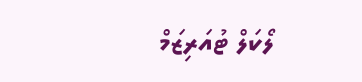ލޯކަލް ޓުއަރިޒަމް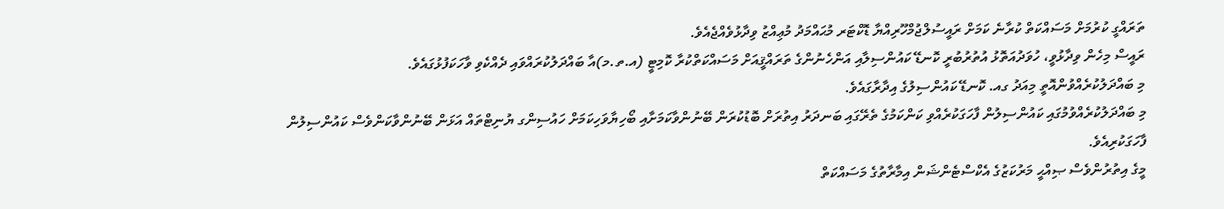ތަރައްގީ ކުރުމަށް މަސައްކަތް ކުރާނެ ކަމަށް ރައީސުލްޖުމްހޫރިއްޔާ ޑޮކްޓަރ މުޙައްމަދު މުޢިއްޒު ވިދާޅުވެއްޖެއެވެ.
ރައީސް މިހެން ވިދާޅުވީ، ހުވަދުއަތޮޅު އުތުރުބުރީ ކޮނޑޭ ކައުންސިލާއި އަންހެނުންގެ ތަރައްޤީއަށް މަސައްކަތްކުރާ ކޮމިޓީ (އ.ތ.މ)އާ ބައްދަލުކުރައްވައި ދެއްކެވި ވާހަކަފުޅުގައެވެ.
މި ބައްދަލުކުރެއްވުންއޮތީ މިއަދު ގއ. ކޮނޑޭ ކައުންސިލުގެ އިދާރާގައެވެ.
މި ބައްދަލުކުރެއްވުމުގައި ކައުންސިލުން ފާހަގަކުރެއްވި ކަންކަމުގެ ތެރޭގައި ބަނދަރު އިތުރަށް ބޮޑުކުރަން ބޭނުންވާކަމަށާއި ބޯހިޔާވަހިކަމަށް ހައުސިންގ ޔުނިޓްތައް އަޅަން ބޭނުންވާކަންވެސް ކައުންސިލުން ފާހަގަކުރިއެވެ.
މީގެ އިތުރުންވެސް ޞިއްޙީ މަރުކަޒުގެ އެކްސްޓެންޝަން އިމާރާތުގެ މަސައްކަތް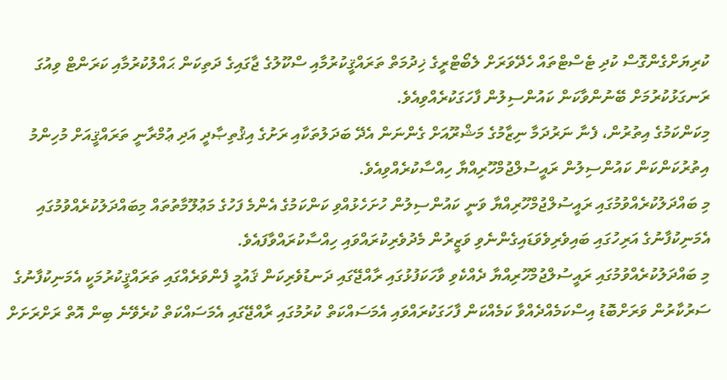ކުރިޔަށްގެންގޮސް ކުދި ޓެސްޓްތައް ހެދޭވަރަށް ލެބޯޓްރީގެ ޚިދުމަތް ތަރައްޤީކުރުމާއި ސްކޫލުގެ ޖާގައިގެ ދަތިކަން ޙައްލުކުރުމާއި ކަރަންޓް ވިއުގަ ރަނގަޅުކުރުމަށް ބޭނުންވާކަން ކައުންސިލުން ފާހަގަކުރެއްވިއެވެ.
މިކަންކަމުގެ އިތުރުން، ފެނާ ނަރުދަމާ ނިޒާމުގެ މަޝްރޫއަށް ގެންނަން އެދޭ ބަދަލުތަކާއި ރަށުގެ އިޤުތިޞާދީ އަދި ޢުމްރާނީ ތަރައްޤީއަށް މުހިންމު އިތުރުކަންކަން ކައުންސިލުން ރައީސުލްޖުމްހޫރިއްޔާ ހިއްސާކުރެއްވިއެވެ.
މި ބައްދަލުކުރެއްވުމުގައި ރައީސުލްޖުމްހޫރިއްޔާ ވަނީ ކައުންސިލުން ހުށަހެޅުއްވި ކަންކަމުގެ އެންމެ ފަހުގެ މަޢުލޫމާތުތައް މިބައްދަލުކުރެއްވުމުގައި އެމަނިކުފާނުގެ އަރިހުގައި ބައިވެރިވެވަޑައިގެންނެވި ވަޒީރުން މެދުވެރިކުރައްވައި ހިއްސާކުރައްވާފައެވެ.
މި ބައްދަލުކުރެއްވުމުގައި ރައީސުލްޖުމްހޫރިއްޔާ ދެއްކެވި ވާހަކަފުޅުގައި ރާއްޖޭގައި ދަނޑުވެރިކަން ޤައުމީ ފެންވަރެއްގައި ތަރައްޤީކުރުމަކީ އެމަނިކުފާނުގެ ސަރުކާރުން ވަރަށްބޮޑު އިސްކަމެއްދެއްވާ ކަމެއްކަން ފާހަގަކުރައްވައި އެމަސައްކަތް ކުރުމުގައި ރާއްޖޭގައި އެމަސައްކަތް ކުރެވޭނެ ބިން އޮތް ރަށްރަށަށް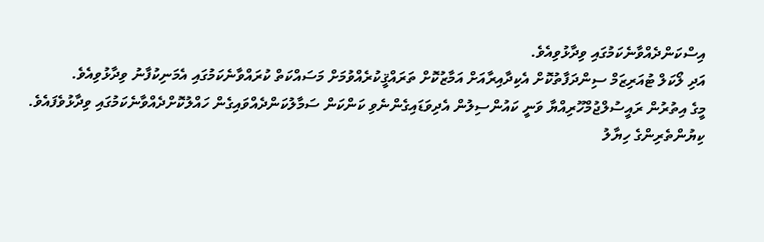އިސްކަންދެއްވާނެކަމުގައި ވިދާޅުވިއެވެ.
އަދި ލޯކަލް ޓުއަރިޒަމް ސިންދަފާތުކޮށް އެކިދާއިރާއަށް އަމާޒުކޮށް ތަރައްޤީކުރެއްވުމަށް މަސައްކަތް ކުރައްވާނެކަމުގައި އެމަނިކުފާނު ވިދާޅުވިއެވެ.
މީގެ އިތުރުން ރައީސުލްޖުމްހޫރިއްޔާ ވަނީ ކައުންސިލުން އެދިވަޑައިގެންނެވި ކަންކަން ސަމާލުކަންދެއްވައިގެން ހައްލުކޮށްދެއްވާނެކަމުގައި ވިދާޅުވެފައެވެ.
ކިޔުންތެރިންގެ ހިޔާލު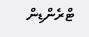ޓްރެންޑިން